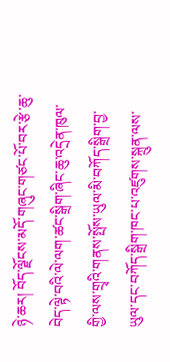ཉེ་ཆར། བོད་ལྗོངས་མདོ་གཞུང་གཙང་པོ་བར་རྩེ་ཆུ་བེད་ལྟེ་བའི་ལེ་ལག་ཚང་སྒྲིག་ཞིང་ཆུ་འདྲེན་ཁུལ་གྱི་ལས་གྲྭའི་གནས་སྤོས་ཡུལ་མི་བཀོད་སྒྲིག་བྱ་ཡུལ་དང་བཀོད་སྒྲིག་ཁང་པ་འཛུགས་སྐྲུན་ལས་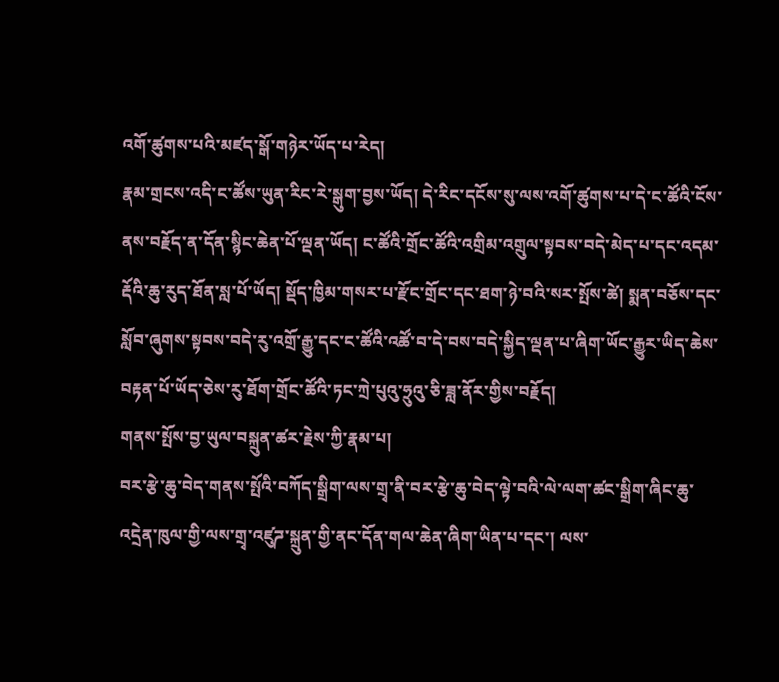འགོ་ཚུགས་པའི་མཛད་སྒོ་གཉེར་ཡོད་པ་རེད།
རྣམ་གྲངས་འདི་ང་ཚོས་ཡུན་རིང་རེ་སྒུག་བྱས་ཡོད། དེ་རིང་དངོས་སུ་ལས་འགོ་ཚུགས་པ་དེ་ང་ཚོའི་ངོས་ནས་བརྗོད་ན་དོན་སྙིང་ཆེན་པོ་ལྡན་ཡོད། ང་ཚོའི་གྲོང་ཚོའི་འགྲིམ་འགྲུལ་སྟབས་བདེ་མེད་པ་དང་འདམ་རྡོའི་ཆུ་རུད་ཐོན་སླ་པོ་ཡོད། སྡོད་ཁྱིམ་གསར་པ་རྫོང་གྲོང་དང་ཐག་ཉེ་བའི་སར་སྤོས་ཚེ། སྨན་བཅོས་དང་སློབ་ཞུགས་སྟབས་བདེ་རུ་འགྲོ་རྒྱུ་དང་ང་ཚོའི་འཚོ་བ་དེ་བས་བདེ་སྐྱིད་ལྡན་པ་ཞིག་ཡོང་རྒྱུར་ཡིད་ཆེས་བརྟན་པོ་ཡོད་ཅེས་རུ་ཐོག་གྲོང་ཚོའི་ཏང་ཀྲེ་པུའུ་ཧྲུའུ་ཅི་ཟླ་ནོར་གྱིས་བརྗོད།
གནས་སྤོས་བྱ་ཡུལ་བསྐྲུན་ཚར་རྗེས་ཀྱི་རྣམ་པ།
བར་རྩེ་ཆུ་བེད་གནས་སྤོའི་བཀོད་སྒྲིག་ལས་གྲྭ་ནི་བར་རྩེ་ཆུ་བེད་ལྟེ་བའི་ལེ་ལག་ཚང་སྒྲིག་ཞིང་ཆུ་འདྲེན་ཁུལ་གྱི་ལས་གྲྭ་འཛུཌ་སྐྲུན་གྱི་ནང་དོན་གལ་ཆེན་ཞིག་ཡིན་པ་དང་། ལས་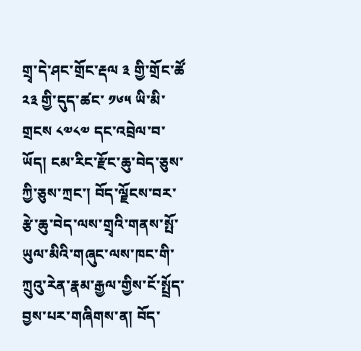གྲྭ་དེ་ཤང་གྲོང་རྡལ ༣ གྱི་གྲོང་ཚོ ༢༣ གྱི་དུད་ཚང་ ༡༦༥ ཡི་མི་གྲངས ༨༧༨༧ དང་འབྲེལ་བ་ཡོད། ངམ་རིང་རྫོང་ཆུ་བེད་ཅུས་ཀྱི་ཅུས་ཀྲང་། བོད་ལྗོངས་བར་རྩེ་ཆུ་བེད་ལས་གྲྭའི་གནས་སྤོ་ཡུལ་མིའི་གཞུང་ལས་ཁང་གི་ཀྲུའུ་རེན་རྣམ་རྒྱལ་གྱིས་ངོ་སྤྲོད་བྱས་པར་གཞིགས་ན། བོད་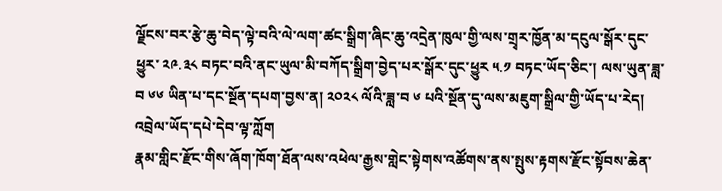ལྗོངས་བར་རྩེ་ཆུ་བེད་ལྟེ་བའི་ལེ་ལག་ཚང་སྒྲིག་ཞིང་ཆུ་འདྲེན་ཁུལ་གྱི་ལས་གྲྭར་ཁྱོན་མ་དངུལ་སྒོར་དུང་ཕྱུར་ ༢༩.༣༨ བཏང་བའི་ནང་ཡུལ་མི་བཀོད་སྒྲིག་བྱེད་པར་སྒོར་དུང་ཕྱུར ༥.༡ བཏང་ཡོད་ཅིང་། ལས་ཡུན་ཟླ་བ ༦༦ ཡིན་པ་དང་སྔོན་དཔག་བྱས་ན། ༢༠༢༨ ལོའི་ཟླ་བ ༦ པའི་སྔོན་དུ་ལས་མཇུག་སྒྲིལ་གྱི་ཡོད་པ་རེད།
འབྲེལ་ཡོད་དཔེ་དེབ་ལྟ་ཀློག
རྣམ་གླིང་རྫོང་གིས་ཞོག་ཁོག་ཐོན་ལས་འཕེལ་རྒྱས་གླེང་སྟེགས་འཚོགས་ནས་སྤུས་རྟགས་རྫོང་སྟོབས་ཆེན་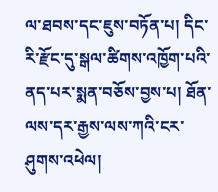ལ་ཐབས་དང་ཇུས་བཏོན་པ། དིང་རི་རྫོང་དུ་སྒལ་ཚིགས་འཁྱོག་པའི་ནད་པར་སྨན་བཅོས་བྱས་པ། ཐོན་ལས་དར་རྒྱས་ལས་ཀའི་ངར་ཤུགས་འཕེལ།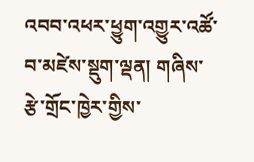འབབ་འཕར་ཕྱུག་འགྱུར་འཚོ་བ་མཛེས་སྡུག་ལྡན། གཞིས་རྩེ་གྲོང་ཁྱེར་གྱིས་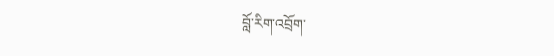བློ་རིག་འབྲོག་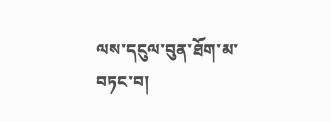ལས་དངུལ་བུན་ཐོག་མ་བཏང་བ།